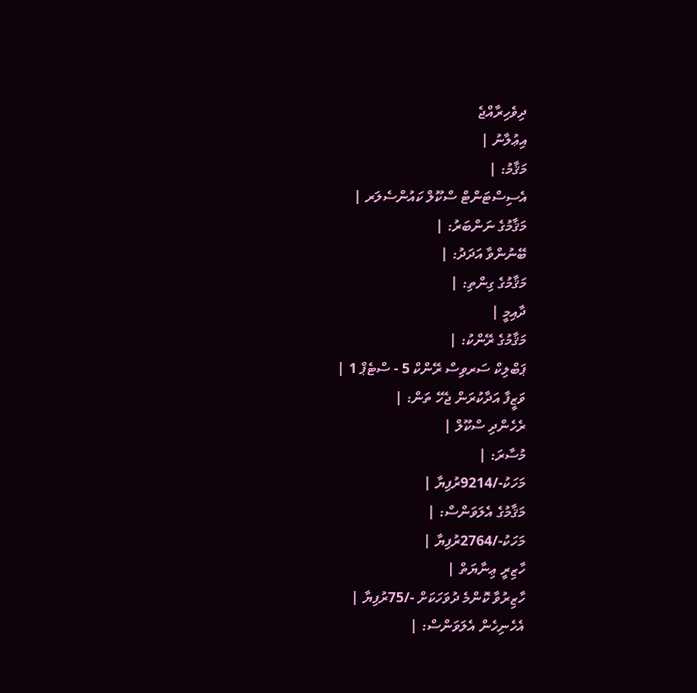ދިވެހިރާއްޖެ
އިޢުލާނު |
މަޤާމު: |
އެސިސްޓަންޓް ސްކޫލް ކައުންސެލަރ |
މަޤާމުގެ ނަންބަރު: |
ބޭނުންވާ އަދަދު: |
މަޤާމުގެ ގިންތި: |
ދާއިމީ |
މަޤާމުގެ ރޭންކު: |
ޕަބްލިކް ސަރވިސް ރޭންކް 5 - ސްޓެޕް 1 |
ވަޒީފާ އަދާކުރަން ޖެހޭ ތަން: |
ރެހެންދި ސްކޫލް |
މުސާރަ: |
މަހަކު-/9214ރުފިޔާ |
މަޤާމުގެ އެލަވަންސް: |
މަހަކު-/2764ރުފިޔާ |
ހާޒިރީ ޢިނާޔަތް |
ހާޒިރުވާ ކޮންމެ ދުވަހަކަށް -/75ރުފިޔާ |
އެހެނިހެން އެލަވަންސް: |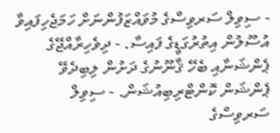- ސިވިލް ސަރވިސްގެ މުވައްޒަފުންނަށް ހަމަޖެހިފައިވާ އުސޫލުން އިތުރުގަޑީގެ ފައިސާ. - ދިވެހިރާއްޖޭގެ ޕެންޝަނާއި ބެހޭ ޤާނޫނުގެ ދަށުން ލިބިދެވޭ ޕެންޝަން ކޮންޓްރިބިއުޝަން. - ސިވިލް ސަރވިސްގެ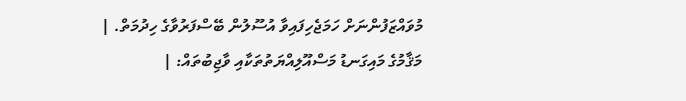މުވައްޒަފުންނަށް ހަމަޖެހިފައިވާ އުސޫލުން ބޭސްފަރުވާގެ ހިދުމަތް. |
މަޤާމުގެ މައިގަނޑު މަސްއޫލިއްޔަތުތަކާއި ވާޖިބުތައް: |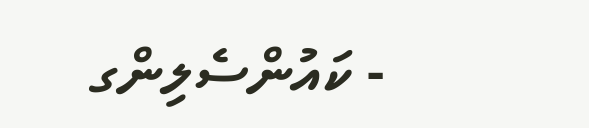- ކައުންސެލިންގ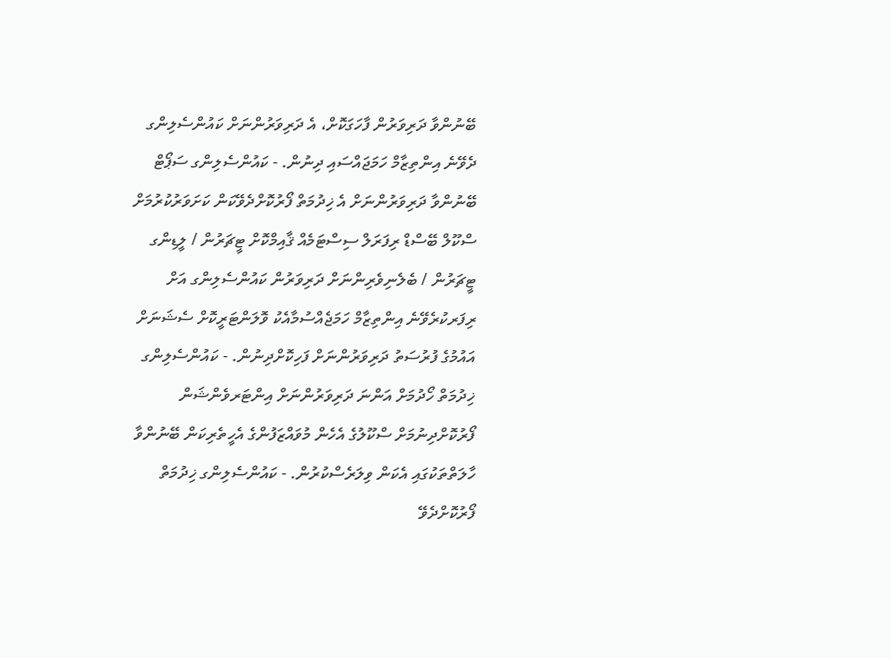ބޭނުންވާ ދަރިވަރުން ފާހަގަކޮށް، އެ ދަރިވަރުންނަށް ކައުންސެލިންގ ދެވޭނެ އިންތިޒާމް ހަމަޖައްސައި ދިނުން. - ކައުންސެލިންގ ސަޕޯޓް ބޭނުންވާ ދަރިވަރުންނަށް އެ ޚިދުމަތް ފޯރުކޮށްދެވޭކަން ކަށަވަރުކުރުމަށް ސްކޫލް ބޭސްޑް ރިފަރަލް ސިސްޓަމެއް ޤާއިމްކޮށް ޓީޗަރުން / ލީޑިންގ ޓީޗަރުން / ބެލެނިވެރިންނަށް ދަރިވަރުން ކައުންސެލިންގ އަށް ރިފަރކުރެވޭނެ އިންތިޒާމް ހަމަޖެއްސުމާއެކު ވޮލަންޓަރީކޮށް ސެޝަނަށް އައުމުގެ ފުރުސަތު ދަރިވަރުންނަށް ފަހިކޮށްދިނުން. - ކައުންސެލިންގ ޚިދުމަތް ހޯދުމަށް އަންނަ ދަރިވަރުންނަށް އިންޓަރވެންޝަން ފޯރުކޮށްދިނުމަށް ސްކޫލުގެ އެހެން މުވައްޒަފުންގެ އެހީތެރިކަން ބޭނުންވާ ހާލަތްތަކުގައި އެކަން ވިލަރެސްކުރުން. - ކައުންސެލިންގ ޚިދުމަތް ފޯރުކޮށްދެވޭ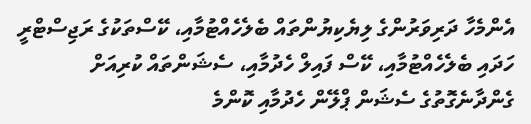އެންމެހާ ދަރިވަރުންގެ ލިޔެކިޔުންތައް ބެލެހެއްޓުމާއި، ކޭސްތަކުގެ ރަޖިސްޓްރީ ހަދައި ބެލެހެއްޓުމާއި، ކޭސް ފައިލް ހެދުމާއި، ސެޝަންތައް ކުރިއަށް ގެންދާނެގޮތުގެ ސެޝަން ޕްލޭން ހެދުމާއި ކޮންމެ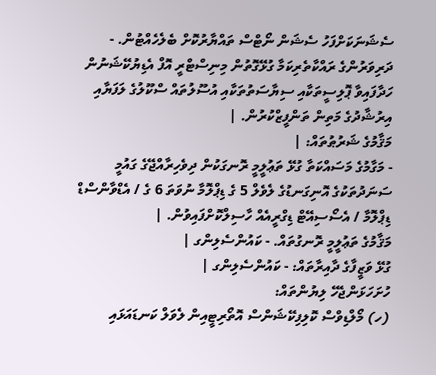ސެޝަނަކަށްފަހު ސެޝަން ނޯޓްސް ތައްޔާރުކޮށް ބެލެހެއްޓުން. - ދަރިވަރުންގެ ރައްކާތެރިކަމާ ގުޅޭގޮތުން މިނިސްޓްރީ އޮފް އެޑިޔުކޭޝަނުން ހަދާފައިވާ ޕޮލިސީތަކާއި ސިޔާސަތުތަކާއި އުސޫލުތައް ސްކޫލުގެ ލަފަޔާއި އިރުޝާދުގެ މަތިން ތަންފީޒްކުރުން. |
މަޤާމުގެ ޝަރުޠުތައް: |
- މަގާމުގެ މަސައްކަތާ ގުޅޭ ތަޢުލީމީ ރޮނގަކުން ދިވެހިރާއްޖޭގެ ގައުމީ ސަނަދުތަކުގެ އޮނިގަނޑުގެ ލެވެލް 5 ގެ ޑިޕްލޮމާ ނުވަތަ 6 ގެ / އެޑްވާންސްޑް ޑިޕްލޮމާ / އެސޯސިއޭޓް ޑިގްރީއެއް ހާސިލްކޮށްފައިވުން. |
މަޤާމުގެ ތަޢުލީމީ ރޮނގުތައް. - ކައުންސެލިންގ |
ގުޅޭ ވަޒީފާގެ ދާއިރާތައް: - ކައުންސެލިންގ |
ހުށަހަޅަންޖެހޭ ލިޔުންތައް:
(ހ) މޯލްޑިވްސް ކޮލިފިކޭޝަންސް އޮތޯރިޓީއިން ލެވަލް ކަނޑައަޅައި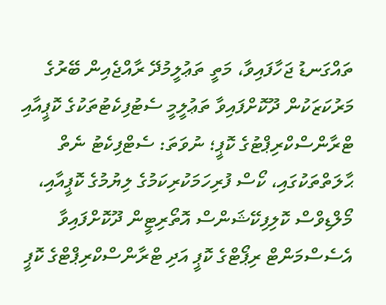ތައްގަނޑު ޖަހާފައިވާ، މަތީ ތަޢުލީމުދޭ ރާއްޖެއިން ބޭރުގެ މަރުކަޒަކުން ދޫކޮށްފައިވާ ތަޢުލީމީ ސެޓުފިކެޓުތަކުގެ ކޮޕީއާއި ޓްރާންސްކްރިޕްޓުގެ ކޮޕީ؛ ނުވަތަ: ސެޓްފިކެޓު ނެތް ޙާލަތްތަކުގައި، ކޯސް ފުރިހަމަކުރިކަމުގެ ލިޔުމުގެ ކޮޕީއާއި، މޯލްޑިވްސް ކޮލިފިކޭޝަންސް އޮތޯރިޓީން ދޫކޮށްފައިވާ އެސެސްމަންޓް ރިޕޯޓްގެ ކޮޕީ އަދި ޓްރާންސްކްރިޕްޓްގެ ކޮޕީ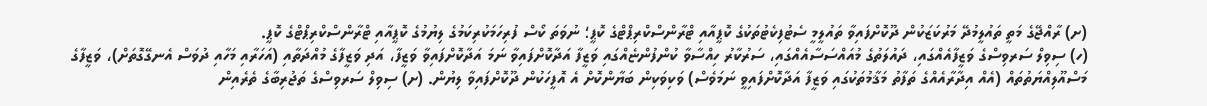(ށ) ރާއްޖޭގެ މަތީ ތައުލީމުދޭ މަރުކަޒަކުން ދޫކޮށްފައިވާ ތައުލީމީ ސެޓުފިކެޓުތަކުގެ ކޮޕީއާއި ޓްރާންސްކްރިޕްޓްގެ ކޮޕީ؛ ނުވަތަ ކޯސް ފުރިހަމަކުރިކަމުގެ ލިޔުމުގެ ކޮޕީއާއި ޓްރާންސްކްރިޕްޓްގެ ކޮޕީ.
(ހ) ސިވިލް ސަރވިސްގެ ވަޒީފާއެއްގައި، ދައުލަތުގެ މުއައްސަސާއެއްގައި، ސަރުކާރު ހިއްސާވާ ކުންފުންޏެއްގައި ވަޒީފާ އަދާކޮށްފައިވާ ނަމަ އަދާކޮށްފައިވާ ވަޒީފާ، އަދި ވަޒީފާގެ މުއްދަތާއި (އަހަރާއި މަހާއި ދުވަސް އެނގޭގޮތަށް)، ވަޒީފާގެ މަސްއޫލިއްޔަތުތައް (އެއް އިދާރާއެއްގެ ތަފާތު މަޤާމުތަކުގައި ވަޒީފާ އަދާކޮށްފައިވީ ނަމަވެސް) ވަކިވަކިން ބަޔާންކޮށް އެ އޮފީހަކުން ދޫކޮށްފައިވާ ލިޔުން. (ށ) ސިވިލް ސަރވިސްގެ ތަޖުރިބާގެ ތެރެއިން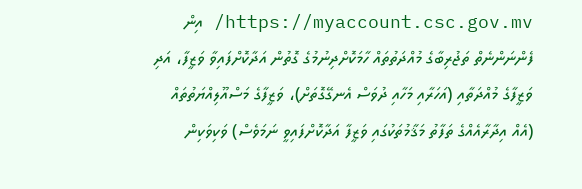https://myaccount.csc.gov.mv/ އިން ފެންނަންނެތް ތަޖުރިބާގެ މުއްދަތުތައް ހާމަކޮށްދިނުމުގެ ގޮތުން އަދާކޮށްފައިވާ ވަޒީފާ، އަދި ވަޒީފާގެ މުއްދަތާއި (އަހަރާއި މަހާއި ދުވަސް އެނގޭގޮތަށް)، ވަޒީފާގެ މަސްއޫލިއްޔަތުތައް (އެއް އިދާރާއެއްގެ ތަފާތު މަޤާމުތަކުގައި ވަޒީފާ އަދާކޮށްފައިވީ ނަމަވެސް) ވަކިވަކިން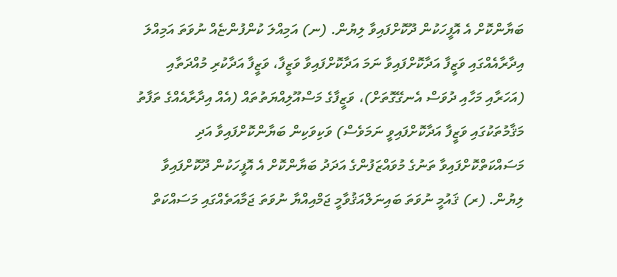ބަޔާންކޮށް އެ އޮފީހަކުން ދޫކޮށްފައިވާ ލިޔުން. (ނ) އަމިއްލަ ކުންފުންޏެއް ނުވަތަ އަމިއްލަ އިދާރާއެއްގައި ވަޒީފާ އަދާކޮށްފައިވާ ނަމަ އަދާކޮށްފައިވާ ވަޒީފާ، ވަޒީފާ އަދާކުރި މުއްދަތާއި (އަހަރާއި މަހާއި ދުވަސް އެނގޭގޮތަށް)، ވަޒީފާގެ މަސްއޫލިއްޔަތުތައް (އެއް އިދާރާއެއްގެ ތަފާތު މަޤާމުތަކުގައި ވަޒީފާ އަދާކޮށްފައިވީ ނަމަވެސް) ވަކިވަކިން ބަޔާންކޮށްފައިވާ އަދި މަސައްކަތްކޮށްފައިވާ ތަނުގެ މުވައްޒަފުންގެ އަދަދު ބަޔާންކޮށް އެ އޮފީހަކުން ދޫކޮށްފައިވާ ލިޔުން. (ރ) ޤައުމީ ނުވަތަ ބައިނަލްއަޤުވާމީ ޖަމްއިއްޔާ ނުވަތަ ޖަމާއަތެއްގައި މަސައްކަތް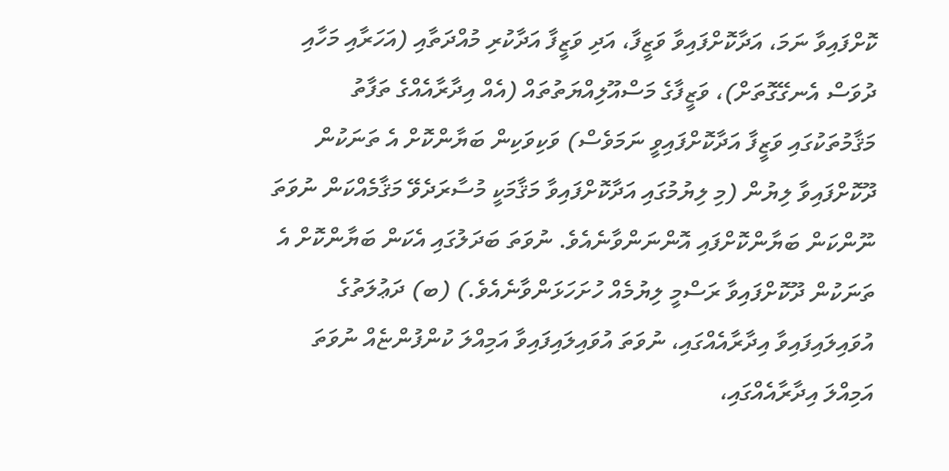ކޮށްފައިވާ ނަމަ، އަދާކޮށްފައިވާ ވަޒީފާ، އަދި ވަޒީފާ އަދާކުރި މުއްދަތާއި (އަހަރާއި މަހާއި ދުވަސް އެނގޭގޮތަށް)، ވަޒީފާގެ މަސްއޫލިއްޔަތުތައް (އެއް އިދާރާއެއްގެ ތަފާތު މަޤާމުތަކުގައި ވަޒީފާ އަދާކޮށްފައިވީ ނަމަވެސް) ވަކިވަކިން ބަޔާންކޮށް އެ ތަނަކުން ދޫކޮށްފައިވާ ލިޔުން (މި ލިޔުމުގައި އަދާކޮށްފައިވާ މަޤާމަކީ މުސާރަދެވޭ މަޤާމެއްކަން ނުވަތަ ނޫންކަން ބަޔާންކޮށްފައި އޮންނަންވާނެއެވެ. ނުވަތަ ބަދަލުގައި އެކަން ބަޔާންކޮށް އެ ތަނަކުން ދޫކޮށްފައިވާ ރަސްމީ ލިޔުމެއް ހުށަހަޅަންވާނެއެވެ.) (ބ) ދަޢުލަތުގެ އުވައިލައިފައިވާ އިދާރާއެއްގައި، ނުވަތަ އުވައިލައިފައިވާ އަމިއްލަ ކުންފުންޏެއް ނުވަތަ އަމިއްލަ އިދާރާއެއްގައި،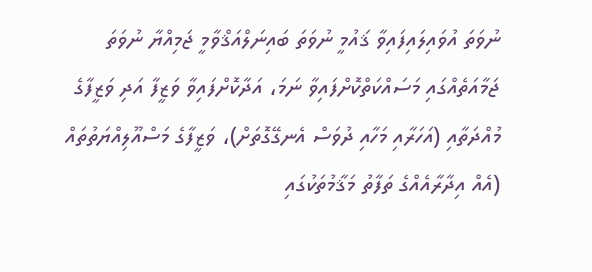ނުވަތަ އުވައިލައިފައިވާ ޤައުމީ ނުވަތަ ބައިނަލްއަޤްވާމީ ޖަމިއްޔާ ނުވަތަ ޖަމާއަތެއްގައި މަސައްކަތްކޮށްފައިވާ ނަމަ، އަދާކޮށްފައިވާ ވަޒީފާ އަދި ވަޒީފާގެ މުއްދަތާއި (އަހަރާއި މަހާއި ދުވަސް އެނގޭގޮތަށް)، ވަޒީފާގެ މަސްއޫލިއްޔަތުތައް (އެއް އިދާރާއެއްގެ ތަފާތު މަޤާމުތަކުގައި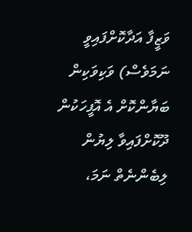ވަޒީފާ އަދާކޮށްފައިވީ ނަމަވެސް) ވަކިވަކިން ބަޔާންކޮށް އެ އޮފީހަކުން ދޫކޮށްފައިވާ ލިޔުން ލިބެންނެތް ނަމަ،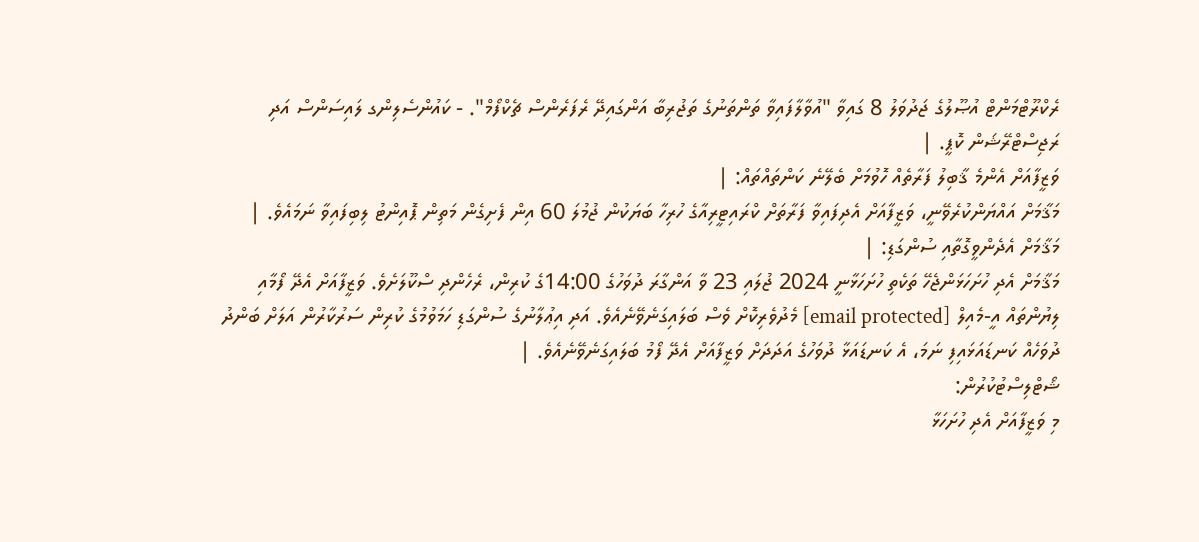ރެކްރޫޓްމަންޓް އުޞޫލުގެ ޖަދުވަލު 8 ގައިވާ "އުވާލާފައިވާ ތަންތަނުގެ ތަޖުރިބާ އަންގައިދޭ ރެފަރެންސް ޗެކްފޯމް". - ކައުންސެލިންގ ލައިސަންސް އަދި ރަޖިސްޓްރޭޝަން ކޮޕީ. |
ވަޒީފާއަށް އެންމެ ޤާބިލު ފަރާތެއް ހޮވުމަށް ބެލޭނެ ކަންތައްތައް: |
މަޤާމަށް އައްޔަންކުރެވޭނީ، ވަޒީފާއަށް އެދިފައިވާ ފަރާތަށް ކްރައިޓީރިއާގެ ހުރިހާ ބަޔަކުން ޖުމުލަ 60 އިން ފެށިގެން މަތިން ޕޮއިންޓު ލިބިފައިވާ ނަމައެވެ. |
މަޤާމަށް އެދެންވީގޮތާއި ސުންގަޑި: |
މަޤާމަށް އެދި ހުށަހަޅަންޖެހޭ ތަކެތި ހުށަހަޅާނީ 2024 ޖުލައި 23 ވާ އަންގާރަ ދުވަހުގެ 14:00ގެ ކުރިން، ރެހެންދި ސްކޫލަށެވެ. ވަޒީފާއަށް އެދޭ ފޯމާއި ލިޔުންތައް އީ-މެއިލް [email protected] މެދުވެރިކޮށް ވެސް ބަލައިގަނެވޭނެއެވެ. އަދި އިޢުލާނުގެ ސުންގަޑި ހަމަވުމުގެ ކުރިން ސަރުކާރުން އަލަށް ބަންދު ދުވަހެއް ކަނޑައަޅައިފި ނަމަ، އެ ކަނޑައަޅާ ދުވަހުގެ އަދަދަށް ވަޒީފާއަށް އެދޭ ފޯމު ބަލައިގަނެވޭނެއެވެ. |
ޝޯޓްލިސްޓުކުރުން:
މި ވަޒީފާއަށް އެދި ހުށަހަޅާ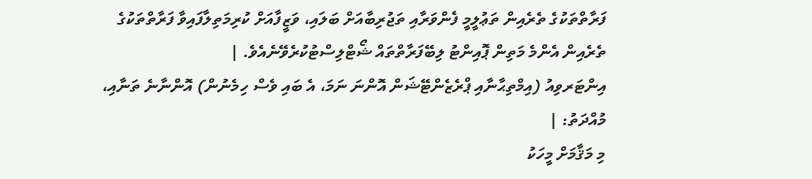ފަރާތްތަކުގެ ތެރެއިން ތަޢުލީމީ ފެންވަރާއި ތަޖުރިބާއަށް ބަލައި، ވަޒީފާއަށް ކުރިމަތިލާފައިވާ ފަރާތްތަކުގެ ތެރެއިން އެންމެ މަތިން ޕޮއިންޓު ލިބޭފަރާތްތައް ޝޯޓްލިސްޓުކުރެވޭނެއެވެ. |
އިންޓަރވިއު (އިމްތިޙާނާއި ޕްރެޒެންޓޭޝަން އޮންނަ ނަމަ، އެ ބައި ވެސް ހިމެނުން) އޮންނާނެ ތަނާއި، މުއްދަތު: |
މި މަޤާމަށް މީހަކު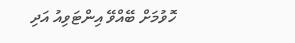ހޮވުމަށް ބޭއްވޭ އިންޓަވިއު އަދި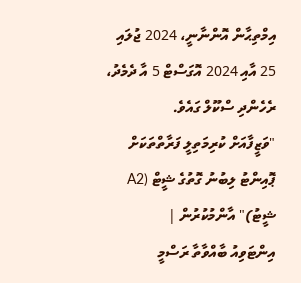އިމްތިޙާން އޮންނާނީ، 2024 ޖުލައި 25 އާއި 2024 އޮގަސްޓް 5 އާ ދެމެދު، ރެހެންދި ސްކޫލް ގައެވެ.
"ވަޒީފާއަށް ކުރިމަތިލީ ފަރާތްތަކަށް ޕޮއިންޓު ލިބުނު ގޮތުގެ ޝީޓް (A2 ޝީޓު)" އާންމުކުރުން |
އިންޓަވިއު ބާއްވާތާ ރަސްމީ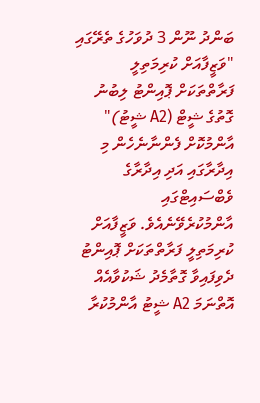ބަންދު ނޫން 3 ދުވަހުގެ ތެރޭގައި "ވަޒީފާއަށް ކުރިމަތިލީ ފަރާތްތަކަށް ޕޮއިންޓު ލިބުނު ގޮތުގެ ޝީޓް (A2 ޝީޓު)" އާންމުކޮށް ފެންނާނެހެން މި އިދާރާގައި އަދި އިދާރާގެ ވެބްސައިޓްގައި އާންމުކުރެވޭނެއެވެ. ވަޒީފާއަށް ކުރިމަތިލީ ފަރާތްތަކަށް ޕޮއިންޓު ދެވިފައިވާ ގޮތާމެދު ޝަކުވާއެއް އޮތްނަމަ A2 ޝީޓު އާންމުކުރާ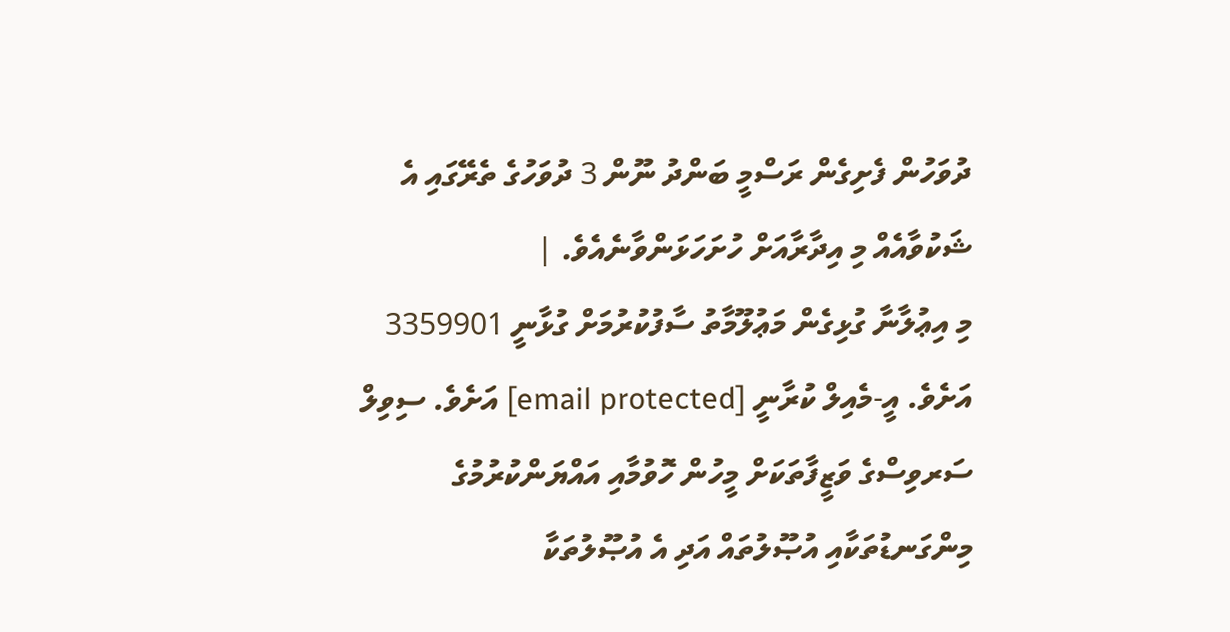ދުވަހުން ފެށިގެން ރަސްމީ ބަންދު ނޫން 3 ދުވަހުގެ ތެރޭގައި އެ ޝަކުވާއެއް މި އިދާރާއަށް ހުށަހަޅަންވާނެއެވެ. |
މި އިޢުލާނާ ގުޅިގެން މަޢުލޫމާތު ސާފުކުރުމަށް ގުޅާނީ 3359901 އަށެވެ. އީ-މެއިލް ކުރާނީ [email protected] އަށެވެ. ސިވިލް ސަރވިސްގެ ވަޒީފާތަކަށް މީހުން ހޮވުމާއި އައްޔަންކުރުމުގެ މިންގަނޑުތަކާއި އުޞޫލުތައް އަދި އެ އުޞޫލުތަކާ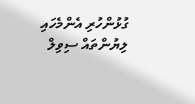ގުޅުންހުރި އެންމެހައި ލިޔުންތައް ސިވިލް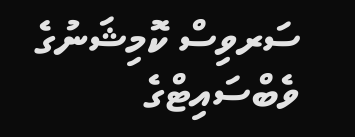ސަރވިސް ކޮމިޝަނުގެ ވެބްސައިޓްގެ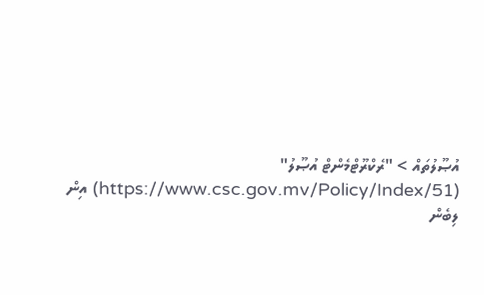އުޞޫލުތައް > "ރެކްރޫޓްމެންޓް އުޞޫލު" (https://www.csc.gov.mv/Policy/Index/51) އިން ލިބެން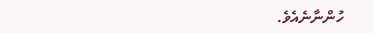ހުންނާނެއެވެ.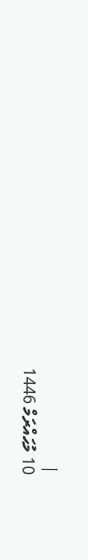|
10 މުޙައްރަމް 1446